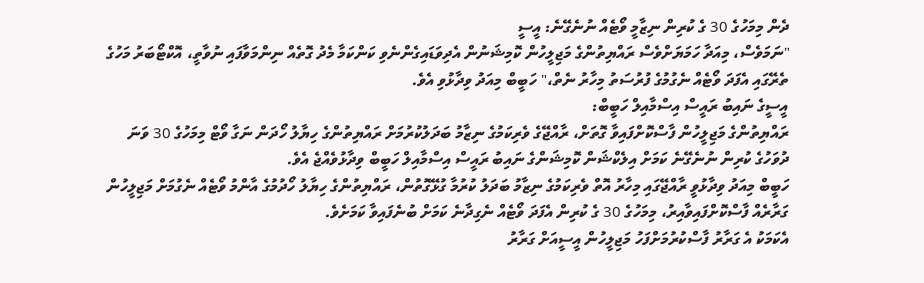ދެން މިމަހުގެ 30 ގެ ކުރިން ނިޒާމީ ވޯޓެއް ނުނެގޭނެ: އީސީ
"ނަމަވެސް، މިއަދާ ހަމަޔަށްވެސް ރައްޔިތުންގެ މަޖިލީހުން ކޮމިޝަނުން އެދިވަޑައިގެންނެވި ކަންކަމާ މެދު ގޮތެއް ނިންމަވާފައި ނުވާތީ، އޮކްޓޯބަރު މަހުގެ ތެރޭގައި އެފަދަ ވޯޓެއް ނެގުމުގެ ފުރުސަތު މިހާރު ނެތް،" ހަބީބް މިއަދު ވިދާޅުވި އެވެ.
އީސީގެ ނައިބު ރައީސް އިސްމާއިލް ހަބީބް:
ރައްޔިތުންގެ މަޖިލީހުން ފާސްކޮށްފައިވާ ގޮތަށް، ރާއްޖޭގެ ވެރިކަމުގެ ނިޒާމު ބަދަލުކުރުމަށް ރައްޔިތުންގެ ހިޔާލު ހޯދަން ނަގާ ވޯޓް މިމަހުގެ 30 ވަނަ ދުވަހުގެ ކުރިން ނުނެގޭނެ ކަމަށް އިލެކްޝަން ކޮމިޝަންގެ ނައިބު ރައީސް އިސްމާއިލް ހަބީބް ވިދާޅުވެއްޖެ އެވެ.
ހަބީބް މިއަދު ވިދާޅުވީ ރާއްޖޭގައި މިހާރު އޮތް ވެރިކަމުގެ ނިޒާމު ބަދަލު ކުރުމާ ގުޅޭގޮތުން، ރައްޔިތުންގެ ހިޔާލު ހޯދުމުގެ އާންމު ވޯޓެއް ނެގުމަށް މަޖިލީހުން ގަރާރެއް ފާސްކޮށްފައިވާއިރު، މިމަހުގެ 30 ގެ ކުރިން އެފަދަ ވޯޓެއް ނެގިދާނެ ކަމަށް ބުނެފައިވާ ކަމަށެވެ.
އެކަމަކު އެ ގަރާރު ފާސްކުރުމަށްފަހު މަޖިލީހުން އީސީއަށް ގަރާރު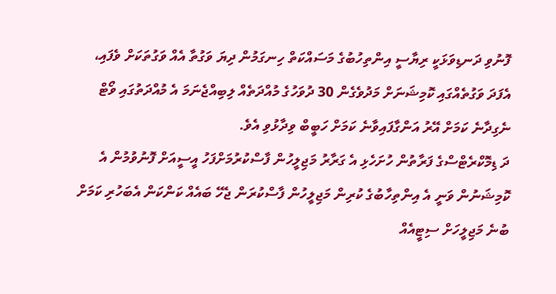ފޮނުވި ދަނޑިވަޅަކީ ރިޔާސީ އިންތިހުބުގެ މަސައްކަތް ހިނގަމުން ދިޔަ ވަގުތާ އެއް ވަގުތަކަށް ވެފައި، އެފަދަ ވަގުތެއްގައި ކޮމިޝަނަށް މަދުވެގެން 30 ދުވަހުގެ މުއްދަތެއް ލިބިއްޖެނަމަ އެ މުއްދަތުގައި ވޯޓް ނެގިދާނެ ކަމަށް އޭރު އަންގާފައިވާނެ ކަމަށް ހަބީބް ވިދާޅުވި އެވެ.
ދަ ޑިމޮކްރެޓްސްގެ ފަރާތުން ހުށަހެޅި އެ ގަރާރު މަޖިލީހުން ފާސްކުރުމަށްފަހު އީސީއަށް ފޮނުވުމުން އެ ކޮމިޝަނުން ވަނީ އެ އިންތިހާބުގެ ކުރިން މަޖިލީހުން ފާސްކުރަން ޖެހޭ ބައެއް ކަންކަން އެބަހުރި ކަމަށް ބުނެ މަޖިލީހަށް ސިޓީއެއް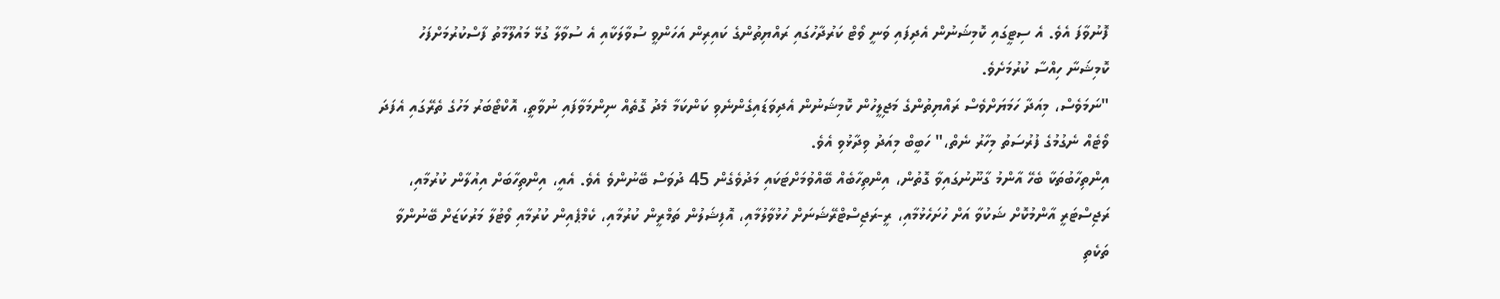ފޮނުވާފަ އެވެ. އެ ސިޓީގައި ކޮމިޝަނުން އެދިފައި ވަނީ ވޯޓް ކަރުދާހުގައި ރައްޔިތުންގެ ކައިރިން އަހަންވީ ސުވާލަކާއި އެ ސުވާލާ ގުޅޭ މައުލޫމާތު ފާސްކުރުމަށްފަހު ކޮމިޝަނާ ހިއްސާ ކުރުމަށެވެ.
"ނަމަވެސް، މިއަދާ ހަމަޔަށްވެސް ރައްޔިތުންގެ މަޖިލީހުން ކޮމިޝަނުން އެދިވަޑައިގެންނެވި ކަންކަމާ މެދު ގޮތެއް ނިންމަވާފައި ނުވާތީ، އޮކްޓޯބަރު މަހުގެ ތެރޭގައި އެފަދަ ވޯޓެއް ނެގުމުގެ ފުރުސަތު މިހާރު ނެތް،" ހަބީބް މިއަދު ވިދާޅުވި އެވެ.
އިންތިހާބުތަކާ ބެހޭ އާންމު ގާނޫނުގައިވާ ގޮތުން، އިންތިހާބެއް ބޭއްވުމަށްޓަކައި މަދުވެގެން 45 ދުވަސް ބޭނުންވެ އެވެ. އެއީ، އިންތިހާބަށް އިއުލާން ކުރުމާއި، ރަޖިސްޓަރީ އާންމުކޮށް ޝަކުވާ އަށް ހުށަހެޅުމާއި، ރީ-ރަޖިސްޓްރޭޝަނަށް ހުޅުވާލުމާއި، އޮފިޝަލުން ތަމްރީން ކުރުމާއި، ކެމްޕެއިން ކުރުމާއި ވޯޓުލާ މަރުކަޒަށް ބޭނުންވާ ތަކެތި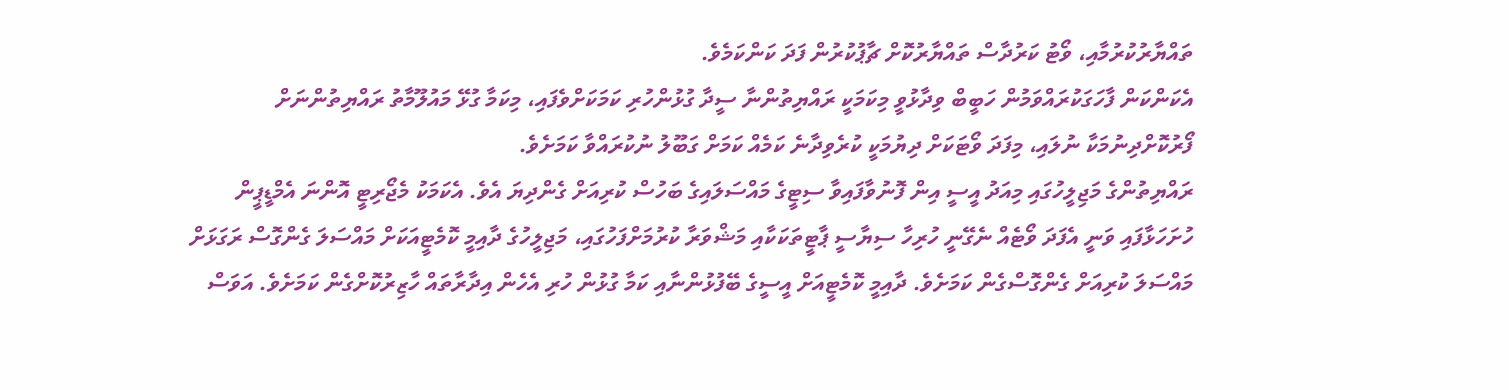ތައްޔާރުކުރުމާއި، ވޯޓު ކަރުދާސް ތައްޔާރުކޮށް ޗާޕުކުރުން ފަދަ ކަންކަމެވެ.
އެކަންކަން ފާހަގަކުރައްވަމުން ހަބީބް ވިދާޅުވީ މިކަމަކީ ރައްޔިތުންނާ ސީދާ ގުޅުންހުރި ކަމަކަށްވެފައި، މިކަމާ ގުޅޭ މައުލޫމާތު ރައްޔިތުންނަށް ފޯރުކޮށްދިނުމަކާ ނުލައި، މިފަދަ ވޯޓަކަށް ދިޔުމަކީ ކުރެވިދާނެ ކަމެއް ކަމަށް ގަބޫލު ނުކުރައްވާ ކަމަށެވެ.
ރައްޔިތުންގެ މަޖިލީހުގައި މިއަދު އީސީ އިން ފޮނުވާފައިވާ ސިޓީގެ މައްސަލައިގެ ބަހުސް ކުރިއަށް ގެންދިޔަ އެވެ. އެކަމަކު މެޖޯރިޓީ އޮންނަ އެމްޑީޕީން ހުށަހަޅާފައި ވަނީ އެފަދަ ވޯޓެއް ނެގޭނީ ހުރިހާ ސިޔާސީ ޕާޓީތަކަކާއި މަޝްވަރާ ކުރުމަށްފަހުގައި، މަޖިލީހުގެ ދާއިމީ ކޮމެޓީއަކަށް މައްސަލަ ގެންގޮސް ރަގަޅަށް މައްސަލަ ކުރިއަށް ގެންގޮސްގެން ކަމަށެވެ. ދާއިމީ ކޮމެޓީއަށް އީސީގެ ބޭފުޅުންނާއި ކަމާ ގުޅުން ހުރި އެހެން އިދާރާތައް ހާޒިރުކޮށްގެން ކަމަށެވެ. އަވަސް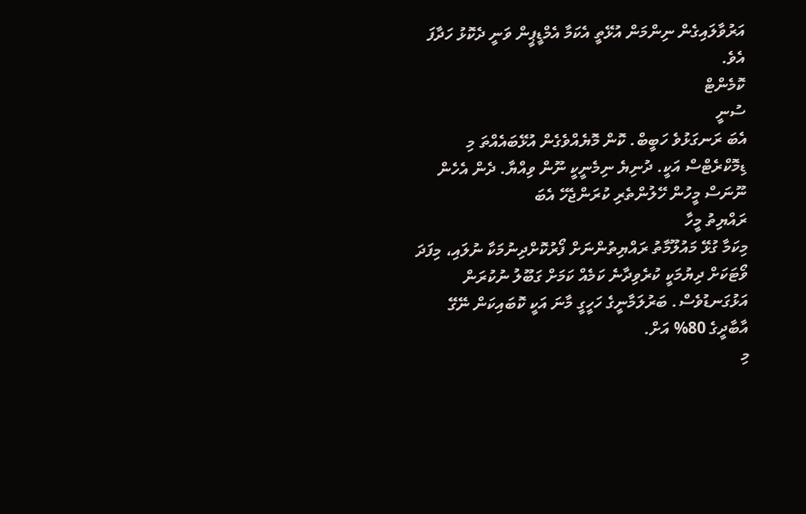އަރުވާލައިގެން ނިންމަން އުޅޭތީ އެކަމާ އެމްޑީޕީން ވަނީ ދެކޮޅު ހަދާފަ އެވެ.
ކޮމެންޓް
ސުނީ
އެބަ ރަނގަޅުވެ ހަބީބް. ކޮން މޮޔެއްވެގެން އުޅޭބައެއްތަ މި ޑިމޮކްރެޓްސް އަކީ. ދުނިޔެ ނިމެނީކީ ނޫން ވިއްޔާ. ދެން އެހެން ނޫނަސް މީހުން ހޭލުންތެރި ކުރަންޖެހޭ އެބަ
ރައްޔިތު މީހާ
މިކަމާ ގުޅޭ މައުލޫމާތު ރައްޔިތުންނަށް ފޯރުކޮށްދިނުމަކާ ނުލައި، މިފަދަ ވޯޓަކަށް ދިޔުމަކީ ކުރެވިދާނެ ކަމެއް ކަމަށް ގަބޫލު ނުކުރަން އަޅުގަނޑުވެސް. ބަރުލަމާނީގެ ހަހީގީ މާނަ އަކީ ކޮބައިކަން ނޭގޭ އާބާދީގެ 80% އަށް.
މި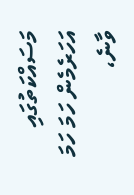މަސައްކަތުގައި އަހަރެމެން ހަމަ ހަމަ ވާނެ،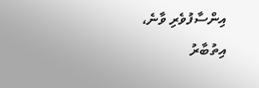އިންސާފުވެރި ވާނެ، އިތުބާރު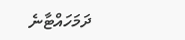ދަމަހައްޓާނެ